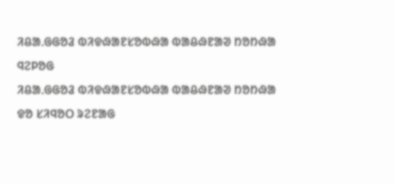ᱤᱪᱟᱹᱜᱜᱚᱲ ᱵᱤᱫᱷᱟᱱᱥᱚᱵᱷᱟ ᱵᱟᱪᱷᱱᱟᱣ ᱴᱚᱴᱷᱟ
ᱧᱮᱞᱚᱜ
ᱤᱪᱟᱹᱜᱜᱚᱲ ᱵᱤᱫᱷᱟᱱᱥᱚᱵᱷᱟ ᱵᱟᱪᱷᱱᱟᱣ ᱴᱚᱴᱷᱟ ᱫᱚ ᱥᱤᱧᱚᱛ ᱨᱮᱱᱟᱜ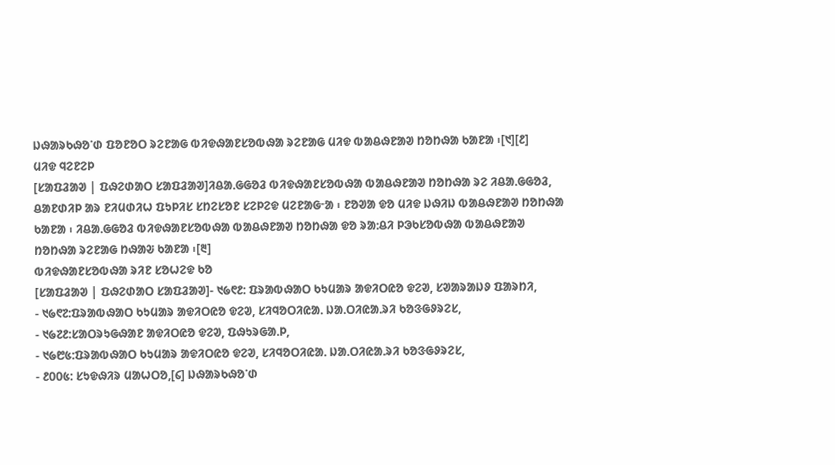ᱡᱷᱟᱨᱠᱷᱚᱸᱰ ᱯᱚᱱᱚᱛ ᱨᱮᱱᱟᱜ ᱵᱤᱫᱷᱟᱱᱥᱚᱵᱷᱟ ᱨᱮᱱᱟᱜ ᱢᱤᱫ ᱵᱟᱪᱷᱱᱟᱣ ᱴᱚᱴᱷᱟ ᱠᱟᱱᱟ ᱾[᱑][᱒]
ᱢᱤᱫ ᱧᱮᱱᱮᱞ
[ᱥᱟᱯᱲᱟᱣ | ᱯᱷᱮᱰᱟᱛ ᱥᱟᱯᱲᱟᱣ]ᱤᱪᱟᱹᱜᱜᱚᱲ ᱵᱤᱫᱷᱟᱱᱥᱚᱵᱷᱟ ᱵᱟᱪᱷᱱᱟᱣ ᱴᱚᱴᱷᱟ ᱨᱮ ᱤᱪᱟᱹᱜᱜᱚᱲ, ᱪᱟᱱᱰᱤᱞ ᱟᱨ ᱱᱤᱢᱰᱤᱦ ᱯᱩᱞᱤᱥ ᱥᱴᱮᱥᱚᱱ ᱥᱮᱞᱮᱫ ᱢᱮᱱᱟᱜᱼᱟ ᱾ ᱱᱚᱣᱟ ᱫᱚ ᱢᱤᱫ ᱡᱷᱤᱡ ᱵᱟᱪᱷᱱᱟᱣ ᱴᱚᱴᱷᱟ ᱠᱟᱱᱟ ᱾ ᱤᱪᱟᱹᱜᱜᱚᱲ ᱵᱤᱫᱷᱟᱱᱥᱚᱵᱷᱟ ᱵᱟᱪᱷᱱᱟᱣ ᱴᱚᱴᱷᱟ ᱫᱚ ᱨᱟᱺᱪᱤ ᱞᱳᱠᱥᱚᱵᱷᱟ ᱵᱟᱪᱷᱱᱟᱣ ᱴᱚᱴᱷᱟ ᱨᱮᱱᱟᱜ ᱴᱷᱟᱶ ᱠᱟᱱᱟ ᱾[᱓]
ᱵᱤᱫᱷᱟᱱᱥᱚᱵᱷᱟ ᱨᱤᱱ ᱥᱚᱦᱮᱫ ᱠᱚ
[ᱥᱟᱯᱲᱟᱣ | ᱯᱷᱮᱰᱟᱛ ᱥᱟᱯᱲᱟᱣ]- ᱑᱙᱖᱒: ᱯᱨᱟᱵᱷᱟᱛ ᱠᱩᱢᱟᱨ ᱟᱫᱤᱛᱭᱚ ᱫᱮᱣ, ᱥᱣᱟᱨᱟᱡᱽ ᱯᱟᱨᱴᱤ,
- ᱑᱙᱖᱗:ᱯᱨᱟᱵᱷᱟᱛ ᱠᱩᱢᱟᱨ ᱟᱫᱤᱛᱭᱚ ᱫᱮᱣ, ᱥᱤᱧᱚᱛᱤᱭᱟᱹ ᱡᱟᱹᱛᱤᱭᱟᱹᱨᱤ ᱠᱚᱝᱜᱽᱨᱮᱥ,
- ᱑᱙᱗᱒:ᱥᱟᱛᱨᱩᱜᱷᱟᱱ ᱟᱫᱤᱛᱭᱚ ᱫᱮᱣ, ᱯᱷᱩᱨᱜᱟᱹᱞ,
- ᱑᱙᱘᱕:ᱯᱨᱟᱵᱷᱟᱛ ᱠᱩᱢᱟᱨ ᱟᱫᱤᱛᱭᱚ ᱫᱮᱣ, ᱥᱤᱧᱚᱛᱤᱭᱟᱹ ᱡᱟᱹᱛᱤᱭᱟᱹᱨᱤ ᱠᱚᱝᱜᱽᱨᱮᱥ,
- ᱒᱐᱐᱕: ᱥᱩᱫᱷᱤᱨ ᱢᱟᱦᱛᱚ,[᱔] ᱡᱷᱟᱨᱠᱷᱚᱸᱰ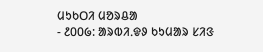ᱢᱩᱠᱛᱤ ᱢᱚᱨᱪᱟ
- ᱒᱐᱐᱙: ᱟᱨᱵᱤᱹᱫᱽ ᱠᱩᱢᱟᱨ ᱥᱤᱝ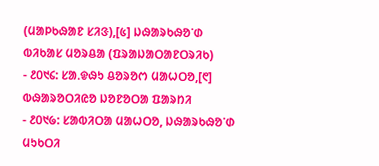(ᱢᱟᱞᱠᱷᱟᱱ ᱥᱤᱝ),[᱕] ᱡᱷᱟᱨᱠᱷᱚᱸᱰ ᱵᱤᱠᱟᱥ ᱢᱚᱨᱪᱟ (ᱯᱨᱟᱡᱟᱛᱟᱱᱛᱨᱤᱠ)
- ᱒᱐᱑᱔: ᱥᱟᱹᱫᱷᱩ ᱪᱚᱨᱚᱬ ᱢᱟᱦᱛᱚ,[᱖] ᱵᱷᱟᱨᱚᱛᱤᱭᱚ ᱡᱚᱱᱚᱛᱟ ᱯᱟᱨᱴᱤ
- ᱒᱐᱑᱙: ᱥᱟᱵᱤᱛᱟ ᱢᱟᱦᱛᱚ, ᱡᱷᱟᱨᱠᱷᱚᱸᱰ ᱢᱩᱠᱛᱤ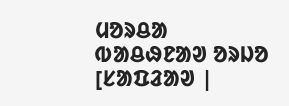ᱢᱚᱨᱪᱟ
ᱵᱟᱪᱷᱱᱟᱣ ᱚᱨᱡᱚ
[ᱥᱟᱯᱲᱟᱣ |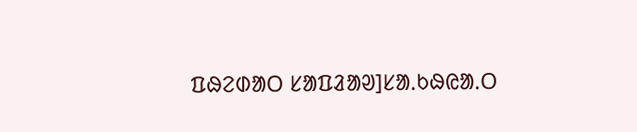ᱯᱷᱮᱰᱟᱛ ᱥᱟᱯᱲᱟᱣ]ᱥᱟᱹᱠᱷᱭᱟᱹᱛ